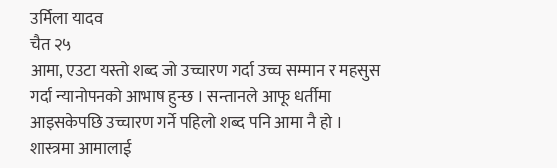उर्मिला यादव
चैत २५
आमा, एउटा यस्तो शब्द जो उच्चारण गर्दा उच्च सम्मान र महसुस गर्दा न्यानोपनको आभाष हुन्छ । सन्तानले आफू धर्तीमा आइसकेपछि उच्चारण गर्ने पहिलो शब्द पनि आमा नै हो । शास्त्रमा आमालाई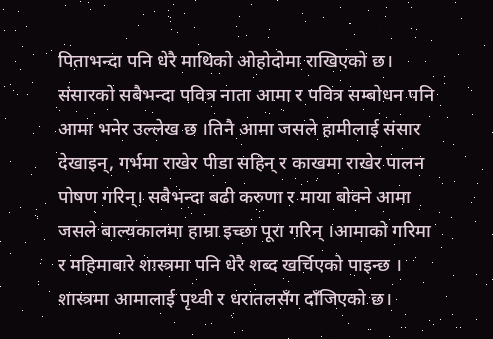पिताभन्दा पनि धेरै माथिको ओहोदोमा राखिएको छ। संसारको सबैभन्दा पवित्र नाता आमा र पवित्र सम्बोधन पनि आमा भनेर उल्लेख छ ।तिनै आमा जसले हामीलाई संसार देखाइन्, गर्भमा राखेर पीडा सहिन् र काखमा राखेर पालन पोषण गरिन्। सबैभन्दा बढी करुणा र माया बोक्ने आमा जसले बाल्यकालमा हाम्रा इच्छा पूरा गरिन् ।आमाको गरिमा र महिमाबारे शास्त्रमा पनि धेरै शब्द खर्चिएको पाइन्छ । शास्त्रमा आमालाई पृथ्वी र धरातलसँग दाँजिएको छ।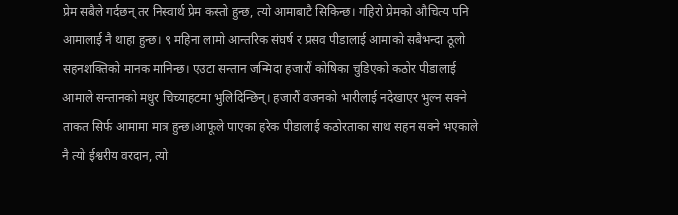प्रेम सबैले गर्दछन् तर निस्वार्थ प्रेम कस्तो हुन्छ, त्यो आमाबाटै सिकिन्छ। गहिरो प्रेमको औचित्य पनि आमालाई नै थाहा हुन्छ। ९ महिना लामो आन्तरिक संघर्ष र प्रसव पीडालाई आमाको सबैभन्दा ठूलो सहनशक्तिको मानक मानिन्छ। एउटा सन्तान जन्मिदा हजारौं कोषिका चुडिएको कठोर पीडालाई आमाले सन्तानको मधुर चिच्याहटमा भुलिदिन्छिन्। हजारौं वजनको भारीलाई नदेखाएर भुल्न सक्ने ताकत सिर्फ आमामा मात्र हुन्छ।आफूले पाएका हरेक पीडालाई कठोरताका साथ सहन सक्ने भएकाले नै त्यो ईश्वरीय वरदान, त्यो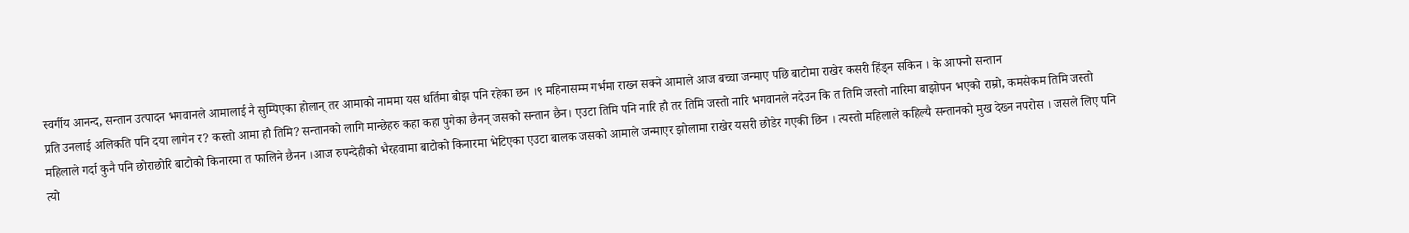स्वर्गीय आनन्द, सन्तान उत्पादन भगवानले आमालाई नै सुम्पिएका होलान् तर आमाको नाममा यस धर्तिमा बोझ पनि रहेका छन ।९ महिनासम्म गर्भमा राख्न सक्ने आमाले आज बच्चा जन्माए पछि बाटोमा राखेर कसरी हिंड्न सकिन । के आफ्नो सन्तान
प्रति उनलाई अलिकति पनि दया लागेन र? कस्तो आमा हौ तिमि? सन्तानको लागि मान्छेहरु कहा कहा पुगेका छैनन् जसको सन्तान छैन। एउटा तिमि पनि नारि हौ तर तिमि जस्तो नारि भगवानले नदेउन कि त तिमि जस्तो नारिमा बाझोपन भएको राम्रो, कमसेकम तिमि जस्तो महिलाले गर्दा कुनै पनि छोराछोरि बाटोको किनारमा त फालिने छैनन ।आज रुपन्देहीको भैरहवामा बाटोको किनारमा भेटिएका एउटा बालक जसको आमाले जन्माएर झोलामा राखेर यसरी छोडेर गएकी छिन । त्यस्तो महिलाले कहिल्यै सन्तानको मुख देख्न नपरोस । जसले लिए पनि त्यो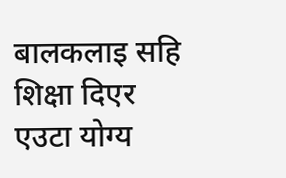बालकलाइ सहि शिक्षा दिएर एउटा योग्य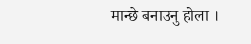मान्छे बनाउनु होला ।